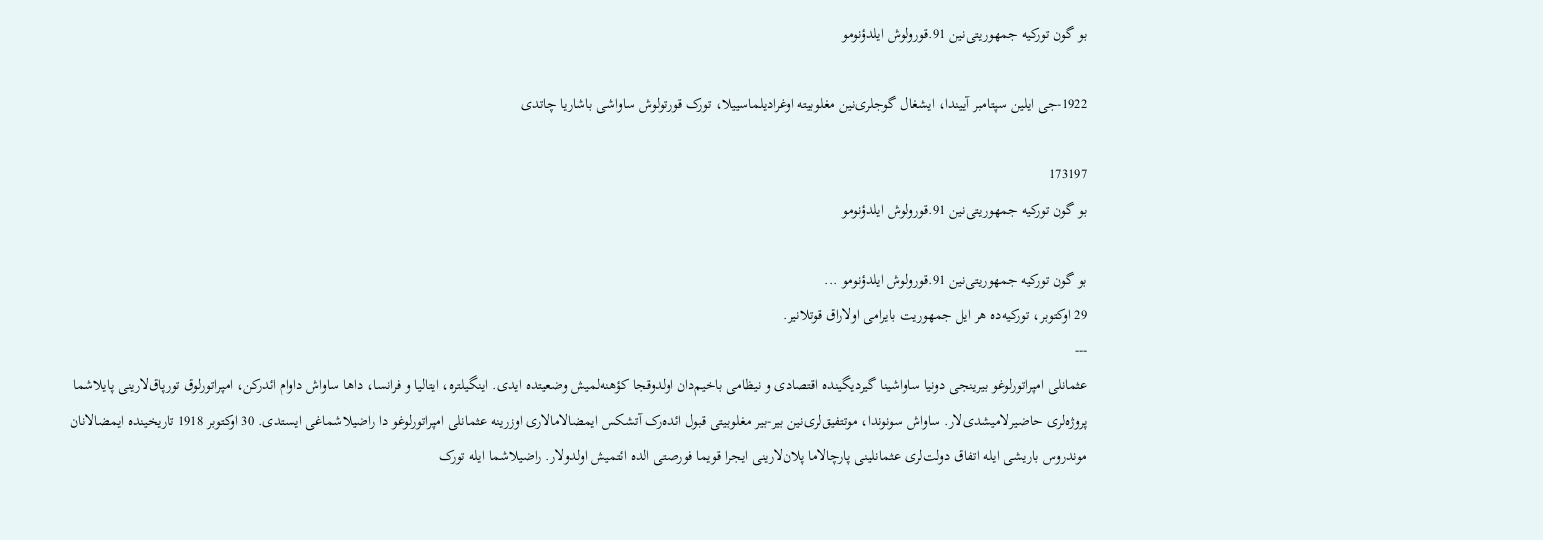بو گون تورکیه جمهوریتی‌نین 91.قورولوش ایلدؤنومو

1922-جی ایلین سپتامبر آییندا، ایشغال گوجلری‌نین مغلوبیته اوغرادیلماسییلا، تورک قورتولوش ساواشی باشاریا چاتدی

173197
بو گون تورکیه جمهوریتی‌نین 91.قورولوش ایلدؤنومو

بو گون تورکیه جمهوریتی‌نین 91.قورولوش ایلدؤنومو ...
29 اوکتوبر، تورکیه‌ده هر ایل جمهوریت بایرامی اولا‌راق قوتلانیر.
---
عثمانلی امپراتورلوغو بیرینجی دونیا ساواشینا گیردیگینده اقتصادی و نیظامی باخیم‌دان اولدوقجا کؤهنه‌لمیش وضعیتده ایدی. اینگیلتره، ایتالیا و فرانسا، داها ساواش داوام ائدرکن، امپراتورلوق تورپاق‌لارینی پایلاشما پروژه‌لری حاضیرلامیشدی‌لار. ساواش سونوندا، موتتفیق‌لری‌نین بیر-بیر مغلوبیتی قبول ائده‌رک آتشکس ایمضالاما‌لاری اوزرینه عثمانلی امپراتورلوغو دا راضیلاشماغی ایستدی. 30 اوکتوبر 1918 تاریخینده ایمضا‌لانان موندروس باریشی ایله اتفاق دولت‌لری عثمانلینی پارچالاما پلان‌لارینی ایجرا قویما فورصتی الده ائتمیش اولدولار. راضیلاشما ایله تورک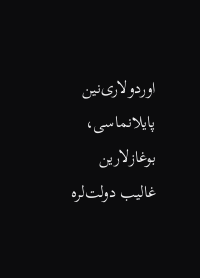اوردولاری‌نین پایلانماسی، بوغازلارین غالیب دولت‌لره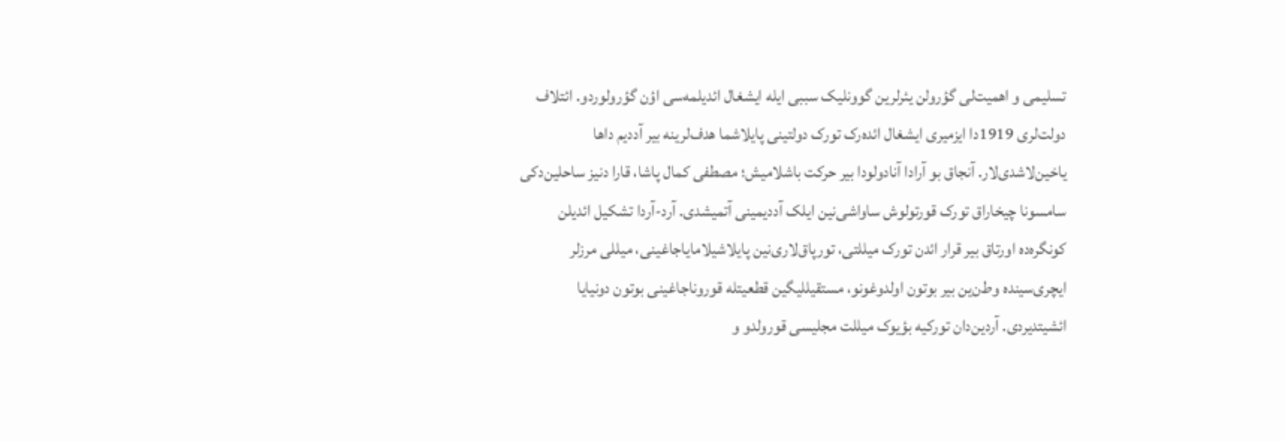تسلیمی و اهمیت‌لی گؤرولن یئرلرین گوونلیک سببی ایله ایشغال ائدیلمه‌سی اؤن گؤرولوردو. ائتلاف دولت‌لری 1919دا ایزمیری ایشغال ائده‌رک تورک دولتینی پایلاشما هدف‌لرینه بیر آددیم داها یاخین‌لاشدی‌لار. آنجاق بو آرادا آنادولودا بیر حرکت باشلامیش؛ مصطفی کمال پاشا، قارا دنیز ساحلین‌دکی سامسونا چیخا‌راق تورک قورتولوش ساواشی‌نین ایلک آددیمینی آتمیشدی. آرد-آردا تشکیل ائدیلن کونگره‌ده اورتاق بیر قرار ائدن تورک میللتی، تورپاق‌لاری‌نین پایلاشیلامایاجاغینی، میللی مرزلر ایچری‌سینده وط‌ن‌ین بیر بوتون اولدوغونو، مستقیللیگین قطعیتله قوروناجاغینی بوتون دونیایا ائشیتدیردی. آردین‌دان تورکیه بؤیوک میللت مجلیسی قورولدو و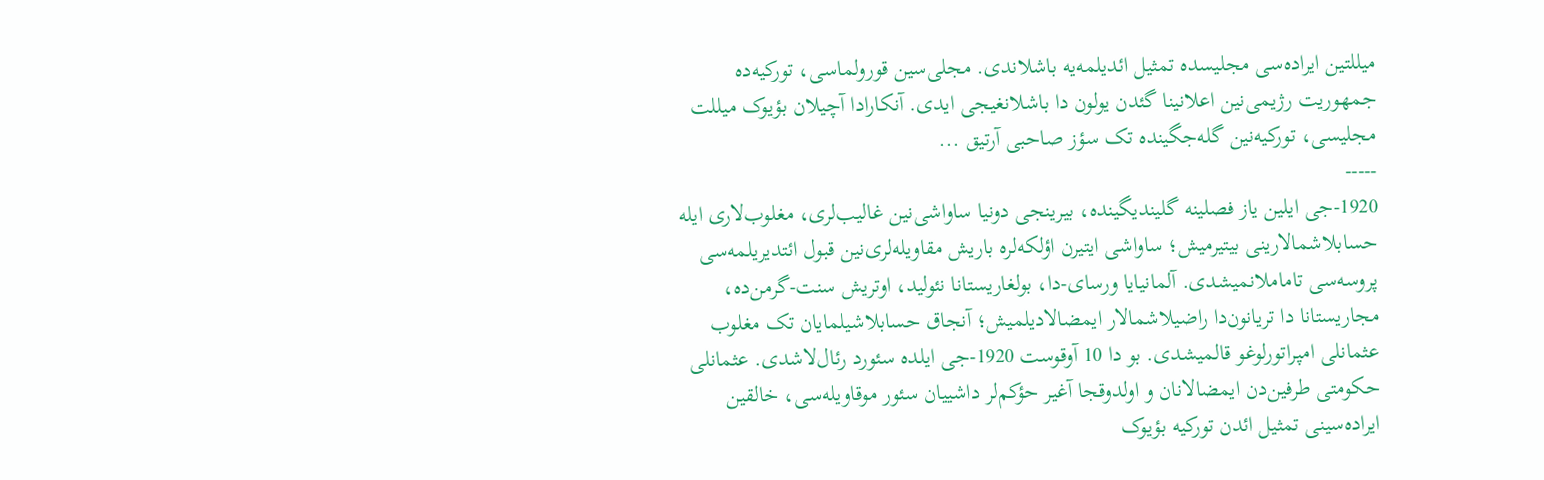میللتین ایراده‌سی مجلیسده تمثیل ائدیلمه‌یه باشلاندی. مجلی‌سین قورولماسی، تورکیه‌ده جمهوریت رژیمی‌نین اعلانینا گئدن یولون دا باشلانغیجی ایدی. آنکارادا آچیلان بؤیوک میللت مجلیسی، تورکیه‌نین گله‌جگینده تک سؤز صاحبی آرتیق ...
-----
1920-جی ایلین یاز فصلینه گلیندیگینده، بیرینجی دونیا ساواشی‌نین غالیب‌لری، مغلوب‌لاری ایله حسابلاشما‌لارینی بیتیرمیش؛ ساواشی ایتیرن اؤلکه‌لره باریش مقاویله‌لری‌نین قبول ائتدیریلمه‌سی پروسه‌سی تاماملانمیشدی. آلمانیایا ورسای-دا، بولغاریستانا نئولید، اوتریش سنت-گرمن‌ده، مجاریستانا دا تریانون‌دا راضیلاشما‌لار ایمضالادیلمیش؛ آنجاق حسابلاشیلمایان تک مغلوب عثمانلی امپراتورلوغو قالمیشدی. بو دا 10 آوقوست 1920-جی ایلده سئورد رئال‌لاشدی. عثمانلی حکومتی طرفین‌دن ایمضا‌لانان و اولدوقجا آغیر حؤکم‌لر داشییان سئور موقاویله‌سی، خالقین ایراده‌سینی تمثیل ائدن تورکیه بؤیوک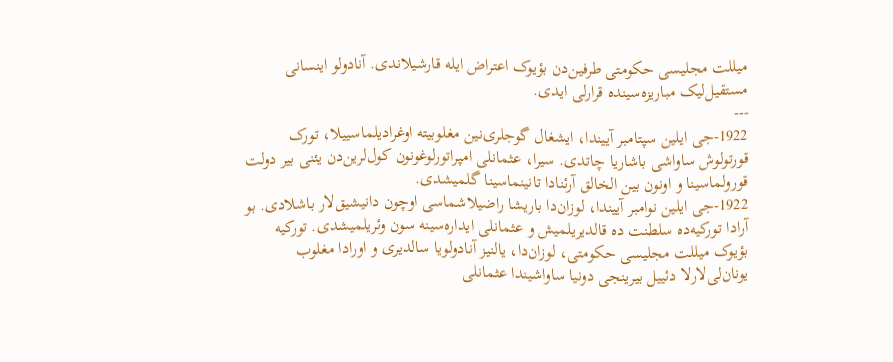میللت مجلیسی حکومتی طرفین‌دن بؤیوک اعتراض ایله قارشیلاندی. آنادولو اینسانی مستقیل‌لیک مباریزه‌سینده قرارلی ایدی.
---
1922-جی ایلین سپتامبر آییندا، ایشغال گوجلری‌نین مغلوبیته اوغرادیلماسییلا، تورک قورتولوش ساواشی باشاریا چاتدی. سیرا، عثمانلی امپراتورلوغونون کول‌لرین‌دن یئنی بیر دولت قورولماسینا و اونون بین الخالق آرئنادا تانینماسینا گلمیشدی.
1922-جی ایلین نوامبر آییندا، لوزان‌دا باریشا راضیلاشماسی اوچون دانیشیق‌لار باشلادی. بو آرادا تورکیه‌ده سلطنت ده قالدیریلمیش و عثمانلی ایداره‌سینه سون وئریلمیشدی. تورکیه بؤیوک میللت مجلیسی حکومتی، لوزان‌دا، یالنیز آنادولویا سالدیری و اورادا مغلوب یونان‌لی‌لارلا دئییل بیرینجی دونیا ساواشیندا عثمانلی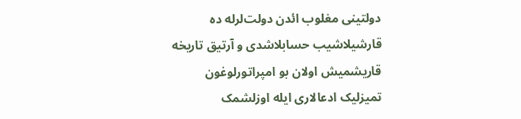دولتینی مغلوب ائدن دولت‌لرله ده قارشیلاشیب حسابلاشدی و آرتیق تاریخه قاریشمیش اولان بو امپراتورلوغون تمیزلیک ادعا‌لاری ایله اوزلشمک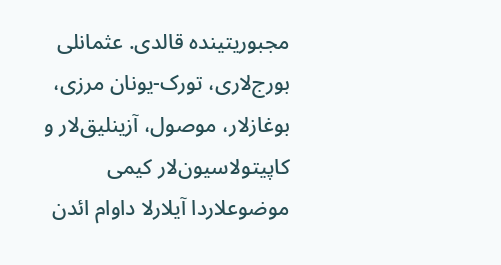مجبوریتینده قالدی. عثمانلی بورج‌لاری، تورک-یونان مرزی، بوغازلار، موصول، آزینلیق‌لار و کاپیتولاسیون‌لار کیمی موضوعلاردا آیلارلا داوام ائدن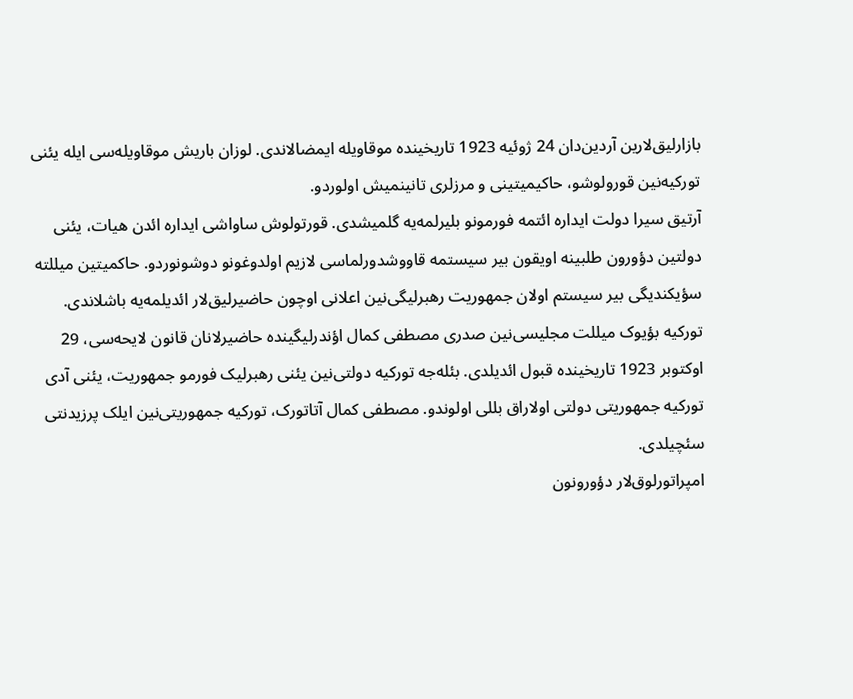بازارلیق‌لارین آردین‌دان 24 ژوئیه 1923 تاریخینده موقاویله ایمضالاندی. لوزان باریش موقاویله‌سی ایله یئنی تورکیه‌نین قورولوشو، حاکیمیتینی و مرزلری تانینمیش اولوردو.
آرتیق سیرا دولت ایداره ائتمه فورمونو بلیرلمه‌یه گلمیشدی. قورتولوش ساواشی ایداره ائدن هیات، یئنی دولتین دؤورون طلبینه اویقون بیر سیستمه قاووشدورلماسی لازیم اولدوغونو دوشونوردو. حاکمیتین میللته سؤیکندیگی بیر سیستم اولان جمهوریت رهبرلیگی‌نین اعلانی اوچون حاضیرلیق‌لار ائدیلمه‌یه باشلاندی.
تورکیه بؤیوک میللت مجلیسی‌نین صدری مصطفی کمال اؤندرلیگینده حاضیرلانان قانون لایحه‌سی، 29 اوکتوبر 1923 تاریخینده قبول ائدیلدی. بئله‌جه تورکیه دولتی‌نین یئنی رهبرلیک فورمو جمهوریت، یئنی آدی تورکیه جمهوریتی دولتی اولا‌راق بللی اولوندو. مصطفی کمال آتاتورک، تورکیه جمهوریتی‌نین ایلک پرزیدنتی سئچیلدی.
امپراتورلوق‌لار دؤورونون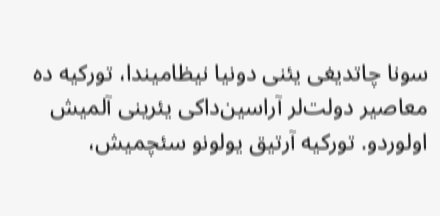سونا چاتدیغی یئنی دونیا نیظامیندا، تورکیه ده معاصیر دولت‌لر آراسین‌داکی یئرینی آلمیش اولوردو. تورکیه آرتیق یولونو سئچمیش،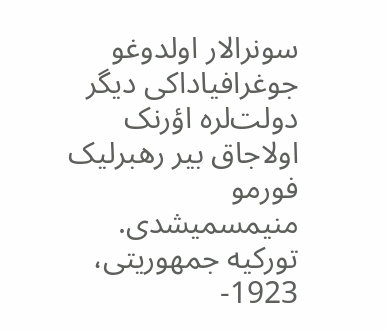سونرا‌لار اولدوغو جوغرافیا‌داکی دیگر دولت‌لره اؤرنک اولا‌جاق بیر رهبرلیک فورمو منیمسمیشدی.
تورکیه جمهوریتی، 1923-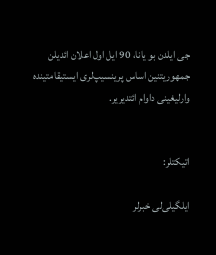جی ایلدن بو یانا، 90 ایل اول اعلان ائدیلن جمهوریتنین اساس پرینسیپ‌لری ایستیقامتینده وارلیغینی داوام ائتدیریر.


اتیکتلر:

ایلگیلی‌لی خبرلر